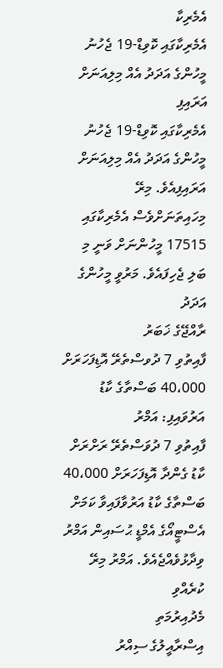އެމެރިކާ
އެމެރިކާގައި ކޮވިޑް-19 ޖެހުނު މީހުންގެ އަދަދު އެއް މިލިއަނަށް އަރައިފި
އެމެރިކާގައި ކޮވިޑް-19 ޖެހުނު މީހުންގެ އަދަދު އެއް މިލިއަނަށް އަރައިފިއެވެ. މިރޭ މިހައިތަނަށްވެސް އެމެރިކާގައި 17515 މީހުންނަށް ވަނީ މި ބަލި ޖެހިފައެވެ. މަރުވީ މީހުންގެ އަދަދު
ރާއްޖޭގެ ޚަބަރު
ފާއިތުވި 7 ދުވސްތެރޭ އޮޑިފަހަރަށް 40،000 ބަސްތާގެ ކާޑު އަރުވައިފި: އަމްރު
ފާއިތުވި 7 ދުވަސްތެރޭ ރަށްރަށް ކާޑު ގެންދާ އޮޑިފަހަރަށް 40،000 ބަސްތާގެ ކާޑު އަރުވާފައިވާ ކަމަށް އެސްޓީއޯގެ އެމްޑީ ޙުސައިން އަމްރު ވިދާޅުވެއްޖެއެވެ. އަމްރު މިރޭ ކުރެއްވި
މެދުއިރުމަތި
އިސްރާއީލުގެ ސިއްރު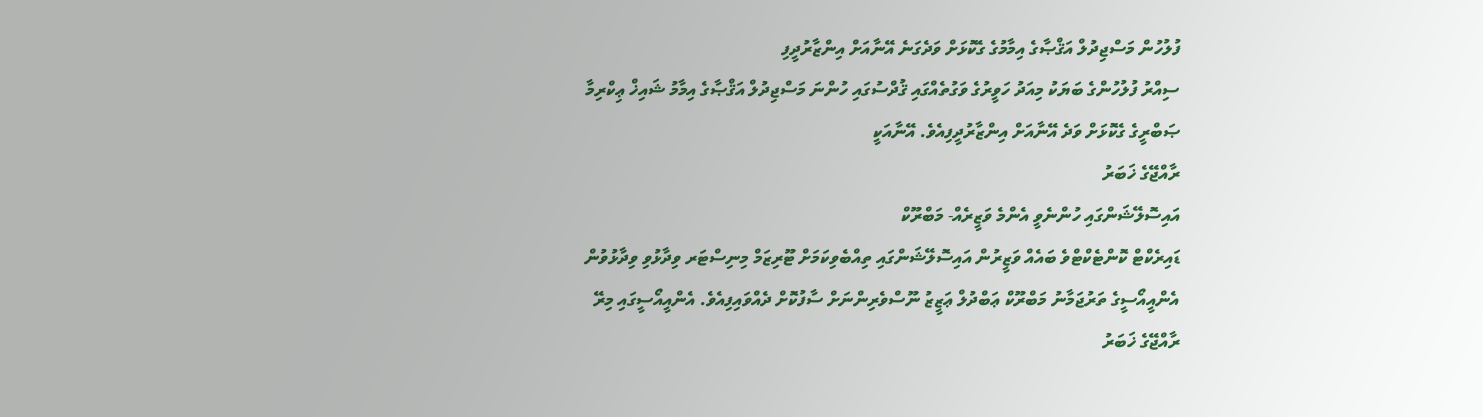ފުލުހުން މަސްޖިދުލް އަޤްޞާގެ އިމާމުގެ ގެކޮޅަށް ވަދެގަނެ އޭނާއަށް އިންޒާރުދީފި
ސިއްރު ފުލުހުންގެ ބަޔަކު މިއަދު ހަވީރުގެ ވަގުތެއްގައި ޤުދްސުގައި ހުންނަ މަސްޖިދުލް އަޤްޞާގެ އިމާމު ޝައިޚް ޢިކްރިމާ ޞަބްރީގެ ގެކޮޅަށް ވަދެ އޭނާއަށް އިންޒާރުދީފިއެވެ. އޭނާއަކީ
ރާއްޖޭގެ ޚަބަރު
އައިސޮލޭޝަންގައި ހުންނެވީ އެންމެ ވަޒީރެއް- މަބްރޫކް
ޑައިރެކްޓް ކޮންޓެކްޓްވެ ބައެއް ވަޒީރުން އައިސޮލޭޝަންގައި ތިއްބެވިކަމަށް ޓޫރިޒަމް މިނިސްޓަރ ވިދާޅުވި ވިދާޅުވުން އެންއީއޯސީގެ ތަރުޖަމާނު މަބްރޫކް ޢަބްދުލް ޢަޒީޒު ނޫސްވެރިންނަށް ސާފުކޮށް ދެއްވައިފިއެވެ. އެންއީއޯސީގައި މިރޭ
ރާއްޖޭގެ ޚަބަރު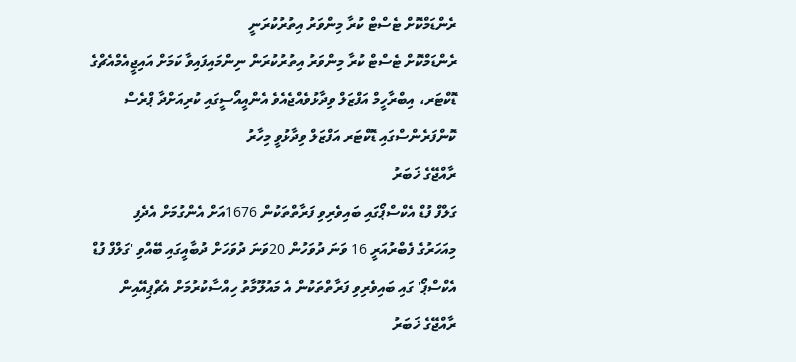ރެންޑަމްކޮށް ޓެސްޓް ކުރާ މިންވަރު އިތުރުކުރަނީ
ރެންޑަމްކޮށް ޓެސްޓް ކުރާ މިންވަރު އިތުރުކުރަން ނިންމައިފައިވާ ކަމަށް އައިޖީއެމްއެޗްގެ ޑޮކްޓަރ، އިބްރާހީމް އަފްޒަލް ވިދާޅުވެއްޖެއެވެ އެންއީއޯސީގައި ކުރިއަށްދާ ޕްރެސް ކޮންފަރެންސްގައި ޑޮކްޓަރ އަފްޒަލް ވިދާޅުވީ މިހާރު
ރާއްޖޭގެ ޚަބަރު
ގަލްފް ފުޑް އެކްސްޕޯގައި ބައިވެރިވި ފަރާތްތަކުން 1676އަށް އެންގުމަށް އެދެފި
މިއަހަރުގެ ފެބްރުއަރީ 16 ވަނަ ދުވަހުން 20ވަނަ ދުވަހަށް ދުބާއީގައި ބޭއްވި 'ގަލްފް ފުޑް އެކްސްޕޯ' ގައި ބައިވެރިވި ފަރާތްތަކުން އެ މައުލޫމާތު ހިއްސާކުރުމަށް އެޗްޕިއޭއިން
ރާއްޖޭގެ ޚަބަރު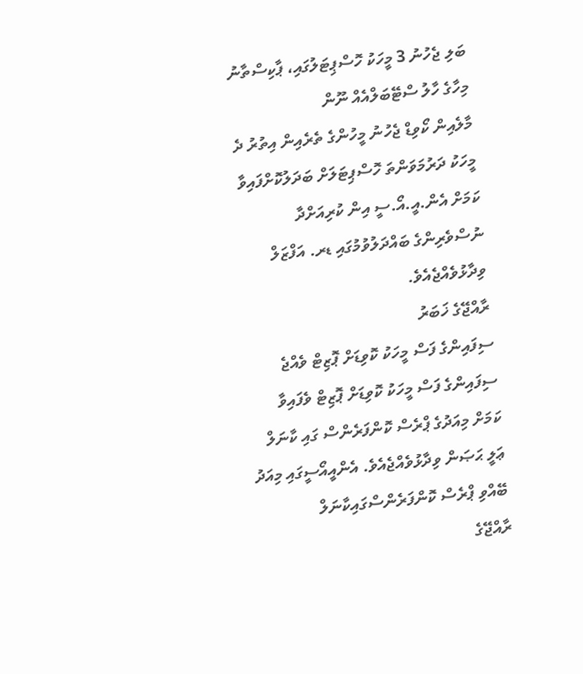ބަލި ޖެހުނު 3 މީހަކު ހޮސްޕިޓަލުގައި، ޕާކިސްތާނު މިހާގެ ހާލު ސްޓޭބަލްއެއް ނޫން
މާލެއިން ކޯވިޑް ޖެހުނު މީހުންގެ ތެރެއިން އިތުރު ދެ މީހަކު ދަރުމަވަންތަ ހޮސްޕިޓަލަށް ބަދަލުކޮށްފައިވާ ކަމަށް އެން.އީ.އޯ.ސީ އިން ކުރިއަށްދާ ނުސްވެރިންގެ ބައްދަލުވުމުގައި ޑރ. އަފްޒަލް ވިދާޅުވެއްޖެއެވެ.
ރާއްޖޭގެ ޚަބަރު
ސިފައިންގެ ފަސް މީހަކު ކޮވިޑަށް ޕޮޒިޓް ވެއްޖެ
ސިފައިންގެ ފަސް މީހަކު ކޮވިޑަށް ޕޮޒިޓް ވެފައިވާ ކަމަށް މިއަދުގެ ޕްރެސް ކޮންފަރެންސް ގައި ކާނަލް ޢަލީ ޙަޞަން ވިދާޅުވެއްޖެއެވެ. އެންއީއޯސީގައި މިއަދު ބޭއްވި ޕްރެސް ކޮންފަރެންސްގައިކާނަލް
ރާއްޖޭގެ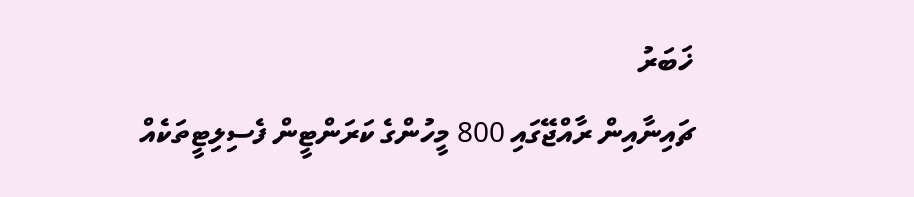ޚަބަރު
ޗައިނާއިން ރާއްޖޭގައި 800 މީހުންގެ ކަރަންޓީން ފެސިލިޓީތަކެއް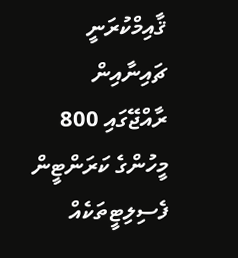ޤާއިމްކުރަނީ
ޗައިނާއިން ރާއްޖޭގައި 800 މީހުންގެ ކަރަންޓީން ފެސިލިޓީތަކެއް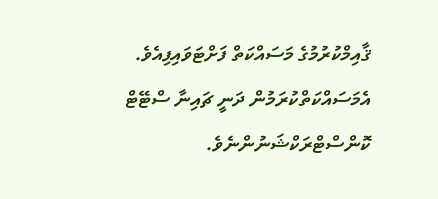ޤާއިމްކުރުމުގެ މަސައްކަތް ފަށްޓަވައިފިއެވެ. އެމަސައްކަތްކުރަމުން ދަނީ ޗައިނާ ސްޓޭޓް ކޮންސްޓްރަކްޝަނުންނެވެ.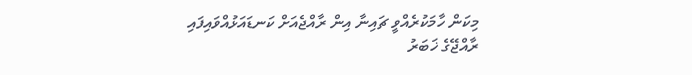މިކަން ހާމަކުރެއްވީ ޗައިނާ އިން ރާއްޖެއަށް ކަނޑައަޅުއްވައިފައި
ރާއްޖޭގެ ޚަބަރު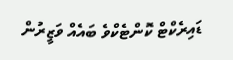ޑައިރެކްޓް ކޮންޓެކްވެ ބައެއް ވަޒީރުން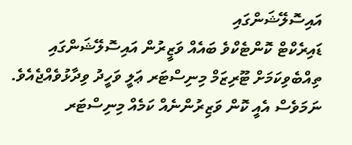އައިސޮލޭޝަންގައި
ޑައިރެކްޓް ކޮންޓެކްވެ ބައެއް ވަޒީރުން އައިސޮލޭޝަންގައި ތިއްބެވިކަމަށް ޓޫރިޒަމް މިނިސްޓަރ ޢަލީ ވަހީދު ވިދާޅުވެއްޖެއެވެ. ނަމަވެސް އެއީ ކޮން ވަޒިރުންނެއް ކަމެއް މިނިސްޓަރ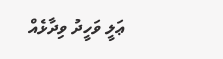ޢަލީ ވަހީދު ވިދާޅެއް